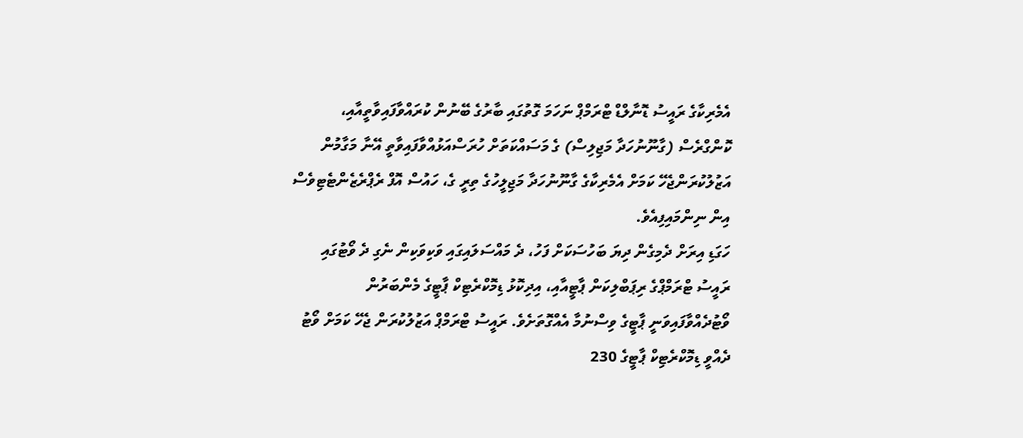އެމެރިކާގެ ރައީސު ޑޮނާލްޑް ޓްރަމްޕް ނަހަމަ ގޮތުގައި ބާރުގެ ބޭނުން ކުރައްވާފައިވާތީއާއި، ކޮންގްރެސް (ގާނޫނުހަދާ މަޖިލިސް) ގެ މަސައްކަތަށް ހުރަސްއަޅުއްވާފައިވާތީ އޭނާ މަގާމުން އަޒުލުކުރަންޖެހޭ ކަމަށް އެމެރިކާގެ ގާނޫނުހަދާ މަޖިލީހުގެ ތިރީ ގެ، ހައުސް އޮފް ރެޕްރެޒެންޓެޓިވެސް އިން ނިންމައިފިއެވެ.
ހަގަޑި އިރަށް ދެމިގެން ދިޔަ ބަހުސަކަށް ފަހު، ދެ މައްސަލައިގައި ވަކިވަކިން ނެގި ދެ ވޯޓުގައި ރައީސު ޓްރަމްޕްގެ ރިޕަބްލިކަން ޕާޓީއާއި، އިދިކޮޅު ޑިމޮކްރެޓިކް ޕާޓީގެ މެންބަރުން ވޯޓުދެއްވާފައިވަނީ ޕާޓީގެ ވިސްނުމާ އެއްގޮތަށެވެ. ރައީސު ޓްރަމްޕް އަޒުލުކުރަން ޖެހޭ ކަމަށް ވޯޓު ދެއްވީ ޑިމޮކްރެޓިކް ޕާޓީގެ 230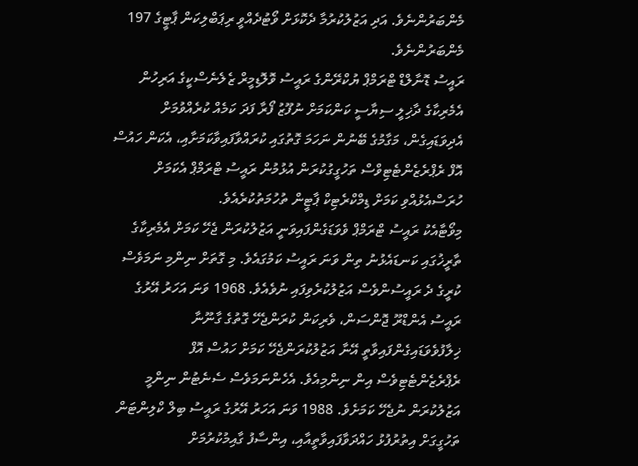މެންބަރުންނެވެ. އަދި އަޒުލުކުރުމާ ދެކޮޅަށް ވޯޓުދެއްވީ ރިޕަބްލިކަން ޕާޓީގެ 197 މެންބަރުންނެވެ.
ރައީސު ޑޮނާލްޑް ޓްރަމްޕް ޔުކްރޭންގެ ރައީސު ވޮލޮޑިމީރް ޒެލެނެސްކީގެ އަރިހުން އެމެރިކާގެ ދާޚިލީ ސިޔާސީ ކަންކަމަށް ނުފޫޒު ފޯރާ ފަދަ ކަމެއް ކުރެއްވުމަށް އެދިވަޑައިގެން، މަގާމުގެ ބޭނުން ނަހަމަ ގޮތުގައި ކުރައްވާފައިވާކަމަށާއި، އެކަން ހައުސް އޮފް ރެޕްރެޒެންޓެޓިވްސް ތަހުގީގުކުރަން އުޅުމުން ރައީސު ޓްރަމްޕް އެކަމަށް ހުރަސްއެޅުއްވި ކަމަށް ޑިމްކްރެޓިކް ޕާޓީން ތުހުމަތުކުރެއެވެ.
މިވޯޓާއެކު ރައީސު ޓްރަމްޕް ވެވަޑަގެންފައިވަނީ އަޒުލުކުރަން ޖެހޭ ކަމަށް އެމެރިކާގެ ތާރީޚުގައި ކަނޑައެޅުނު ތިން ވަނަ ރައީސު ކަމުގައެވެ. މި ގޮތަށް ނިންމި ނަމަވެސް ކުރީގެ ދެ ރައީސުންވެސް އަޒުލުކުރެވިފައި ނުވެއެވެ. 1968 ވަނަ އަހަރު އޭރުގެ ރައީސު އެންޑްރޫ ޖޮންސަން، ވެރިކަން ކުރަންޖެހޭ ގޮތުގެ ގާނޫނާ ޚިލާފުވެވަޑައިގެންފައިވާތީ އޭނާ އަޒުލުކުރަންޖެހޭ ކަމަށް ހައުސް އޮފް ރެޕްރެޒެންޓެޓިވެސް އިން ނިންމިއެވެ. އެހެންނަމަވެސް ސެނެޓުން ނިންމީ އަޒުލުކުރަން ނުޖެހޭ ކަމަށެވެ. 1988 ވަނަ އަހަރު އޭރުގެ ރައީސު ބިލް ކްލިންޓަން ތަހުގީގަށް އިތުރުފުޅު ހައްދަވާފައިވާތީއާއި، އިންސާފު ގާއިމުކުރުމަށް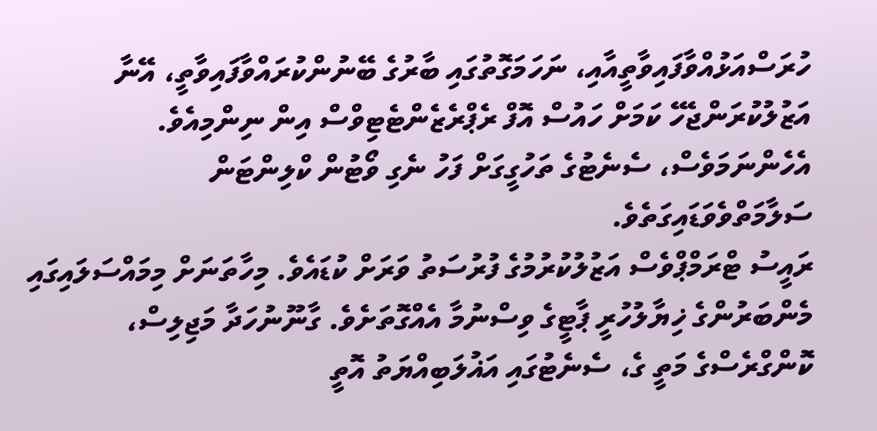ހުރަސްއަޅުއްވާފައިވާތީއާއި، ނަހަމަގޮތުގައި ބާރުގެ ބޭނުންކުރައްވާފައިވާތީ، އޭނާ އަޒުލުކުރަންޖެހޭ ކަމަށް ހައުސް އޮފް ރެޕްރެޒެންޓެޓިވްސް އިން ނިންމިއެވެ. އެހެންނަމަވެސް، ސެނެޓުގެ ތަހުގީގަށް ފަހު ނެގި ވޯޓުން ކްލިންޓަން ސަލާމަތްވެވަޑައިގަތެވެ.
ރައީސު ޓްރަމްޕްވެސް އަޒުލުކުރުމުގެ ފުރުސަތު ވަރަށް ކުޑައެވެ. މިހާތަނަށް މިމައްސަލައިގައި މެންބަރުންގެ ޚިޔާލުހުރީ ޕާޓީގެ ވިސްނުމާ އެއްގޮތަށެވެ. ގާނޫނުހަދާ މަޖިލިސް، ކޮންގްރެސްގެ މަތީ ގެ، ސެނެޓުގައި އަޣުލަބިއްޔަތު އޮތީ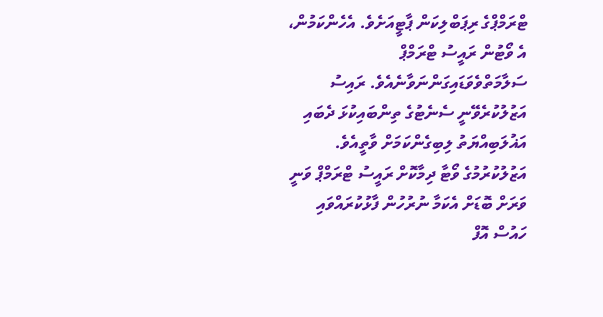ޓްރަމްޕްގެ ރިޕަބްލިކަން ޕާޓީއަށެވެ. އެހެންކަމުން، އެ ވޯޓުން ރައީސު ޓްރަމްޕް ސަލާމަތްވެވަޑައިގަންނަވާނެއެވެ. ރައިސު އަޒުލުކުރެވޭނީ ސެނެޓުގެ ތިންބައިކުޅަ ދެބައި އަޣުލަބިއްޔަތު ލިބިގެންކަމަށް ވާތީއެވެ.
އަޒުލުކުރުމުގެ ވޯޓާ ދިމާކޮށް ރައީސު ޓްރަމްޕް ވަނީ ވަރަށް ބޮޑަށް އެކަމާ ނުރުހުން ފާޅުކުރައްވައި ހައުސް އޮފް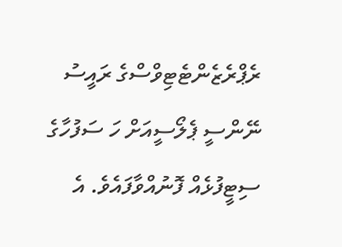ރެޕްރެޒެންޓެޓިވްސްގެ ރައީސު ނޭންސީ ޕެލޯސީއަށް ހަ ސަފުހާގެ ސިޓީފުޅެއް ފޮނުއްވާފައެވެ. އެ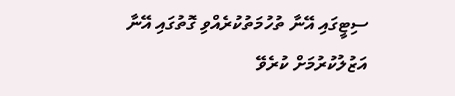ސިޓީގައި އޭނާ ތުހުމަތުކުރެއްވި ގޮތުގައި އޭނާ އަޒުލުކުރުމަށް ކުރެވޭ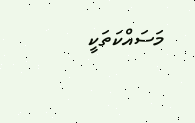މަސައްކަތަކީ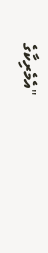"އެމެރިކާގެ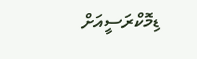ޑިމޮކްރަސީއަށް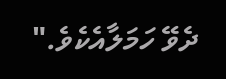ދެވޭ ހަމަލާއެކެވެ."